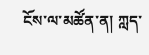ངོས་ལ་མཚོན་ན། ཀླད་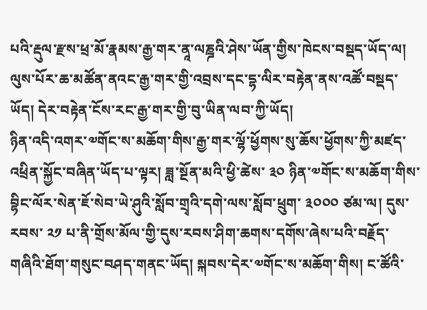པའི་རྡུལ་རྫས་ཕྲ་མོ་རྣམས་རྒྱ་གར་ནཱ་ལཎྜའི་ཤེས་ཡོན་གྱིས་ཁེངས་བསྡད་ཡོད་ལ། ལུས་པོར་ཆ་མཚོན་ནའང་རྒྱ་གར་གྱི་འབྲས་དང་དྷ་ལིར་བརྟེན་ནས་འཚོ་བསྡད་ཡོད། དེར་བརྟེན་ངོས་རང་རྒྱ་གར་གྱི་བུ་ཡིན་ལབ་ཀྱི་ཡོད།
ཉིན་འདི་འགར་༧གོང་ས་མཆོག་གིས་རྒྱ་གར་ལྷོ་ཕྱོགས་སུ་ཆོས་ཕྱོགས་ཀྱི་མཛད་འཕྲིན་སྐྱོང་བཞིན་ཡོད་པ་ལྟར། ཟླ་སྔོན་མའི་ཕྱི་ཚེས་ ༣༠ ཉིན་༧གོང་ས་མཆོག་གིས་བྷིང་ལོར་སེན་ཇོ་སེབ་ཡེ་ཤུའི་སློབ་གྲྭའི་དགེ་ལས་སློབ་ཕྲུག་ ༣༠༠༠ ཙམ་ལ། དུས་རབས་ ༢༡ པ་ནི་གྲོས་མོལ་གྱི་དུས་རབས་ཤིག་ཆགས་དགོས་ཞེས་པའི་བརྗོད་གཞིའི་ཐོག་གསུང་བཤད་གནང་ཡོད། སྐབས་དེར་༧གོང་ས་མཆོག་གིས། ང་ཚོའི་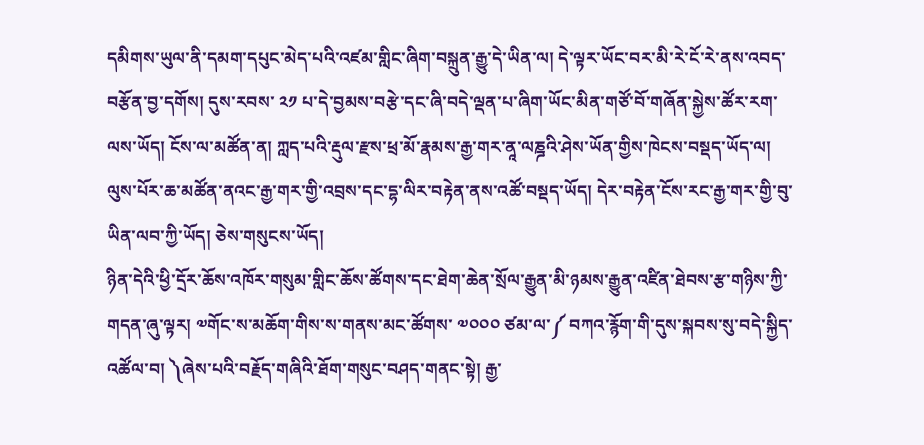དམིགས་ཡུལ་ནི་དམག་དཔུང་མེད་པའི་འཛམ་གླིང་ཞིག་བསྐྲུན་རྒྱུ་དེ་ཡིན་ལ། དེ་ལྟར་ཡོང་བར་མི་རེ་ངོ་རེ་ནས་འབད་བརྩོན་བྱ་དགོས། དུས་རབས་ ༢༡ པ་དེ་བྱམས་བརྩེ་དང་ཞི་བདེ་ལྡན་པ་ཞིག་ཡོང་མིན་གཙོ་བོ་གཞོན་སྐྱེས་ཚོར་རག་ལས་ཡོད། ངོས་ལ་མཚོན་ན། ཀླད་པའི་རྡུལ་རྫས་ཕྲ་མོ་རྣམས་རྒྱ་གར་ནཱ་ལཎྜའི་ཤེས་ཡོན་གྱིས་ཁེངས་བསྡད་ཡོད་ལ། ལུས་པོར་ཆ་མཚོན་ནའང་རྒྱ་གར་གྱི་འབྲས་དང་དྷ་ལིར་བརྟེན་ནས་འཚོ་བསྡད་ཡོད། དེར་བརྟེན་ངོས་རང་རྒྱ་གར་གྱི་བུ་ཡིན་ལབ་ཀྱི་ཡོད། ཅེས་གསུངས་ཡོད།
ཉིན་དེའི་ཕྱི་དྲོར་ཆོས་འཁོར་གསུམ་གླིང་ཆོས་ཚོགས་དང་ཐེག་ཆེན་སྲོལ་རྒྱུན་མི་ཉམས་རྒྱུན་འཛིན་ཐེབས་རྩ་གཉིས་ཀྱི་གདན་ཞུ་ལྟར། ༧གོང་ས་མཆོག་གིས་ས་གནས་མང་ཚོགས་ ༧༠༠༠ ཙམ་ལ་༼ བཀའ་རྙོག་གི་དུས་སྐབས་སུ་བདེ་སྐྱིད་འཚོལ་བ། ༽ཞེས་པའི་བརྗོད་གཞིའི་ཐོག་གསུང་བཤད་གནང་སྟེ། རྒྱ་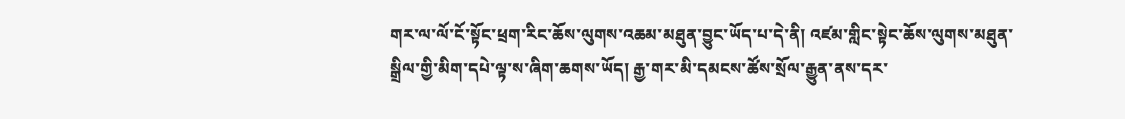གར་ལ་ལོ་ངོ་སྟོང་ཕྲག་རིང་ཆོས་ལུགས་འཆམ་མཐུན་བྱུང་ཡོད་པ་དེ་ནི། འཛམ་གླིང་སྟེང་ཆོས་ལུགས་མཐུན་སྒྲིལ་གྱི་མིག་དཔེ་ལྟ་ས་ཞིག་ཆགས་ཡོད། རྒྱ་གར་མི་དམངས་ཚོས་སྲོལ་རྒྱུན་ནས་དར་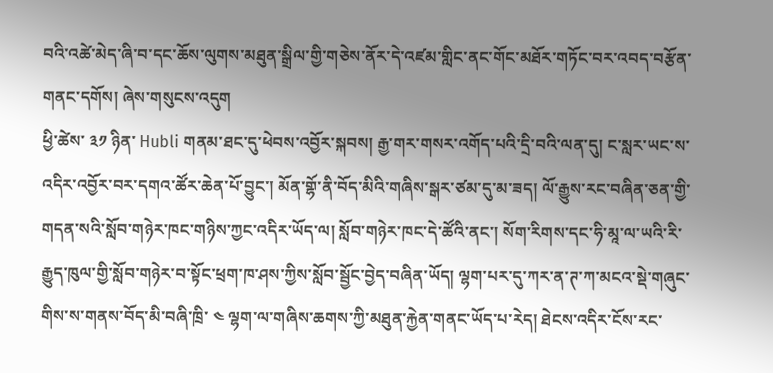བའི་འཚེ་མེད་ཞི་བ་དང་ཆོས་ལུགས་མཐུན་སྒྲིལ་གྱི་གཅེས་ནོར་དེ་འཛམ་གླིང་ནང་གོང་མཐོར་གཏོང་བར་འབད་བརྩོན་གནང་དགོས། ཞེས་གསུངས་འདུག
ཕྱི་ཚེས་ ༣༡ ཉིན་ Hubli གནམ་ཐང་དུ་ཕེབས་འབྱོར་སྐབས། རྒྱ་གར་གསར་འགོད་པའི་དྲི་བའི་ལན་དུ། ང་སླར་ཡང་ས་འདིར་འབྱོར་བར་དགའ་ཚོར་ཆེན་པོ་བྱུང་། མོན་གྷོ་ནི་བོད་མིའི་གཞིས་སྒར་ཙམ་དུ་མ་ཟད། ལོ་རྒྱུས་རང་བཞིན་ཅན་གྱི་གདན་སའི་སློབ་གཉེར་ཁང་གཉིས་ཀྱང་འདིར་ཡོད་ལ། སློབ་གཉེར་ཁང་དེ་ཚོའི་ནང་། སོག་རིགས་དང་ཧི་མཱ་ལ་ཡའི་རི་རྒྱུད་ཁུལ་གྱི་སློབ་གཉེར་བ་སྟོང་ཕྲག་ཁ་ཤས་ཀྱིས་སློབ་སྦྱོང་བྱེད་བཞིན་ཡོད། ལྷག་པར་དུ་ཀར་ན་ཊ་ཀ་མངའ་སྡེ་གཞུང་གིས་ས་གནས་བོད་མི་བཞི་ཁྲི་ ༤ ལྷག་ལ་གཞིས་ཆགས་ཀྱི་མཐུན་རྐྱེན་གནང་ཡོད་པ་རེད། ཐེངས་འདིར་ངོས་རང་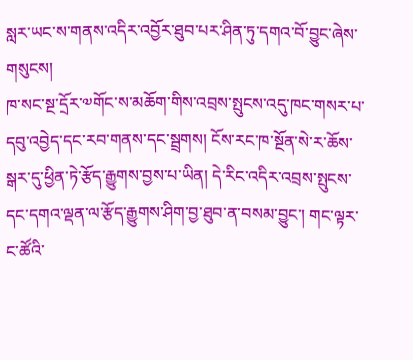སླར་ཡང་ས་གནས་འདིར་འབྱོར་ཐུབ་པར་ཤིན་ཏུ་དགའ་བོ་བྱུང་ཞེས་གསུངས།
ཁ་སང་སྔ་དྲོར་༧གོང་ས་མཆོག་གིས་འབྲས་སྤུངས་འདུ་ཁང་གསར་པ་དབུ་འབྱེད་དང་རབ་གནས་དང་སྦྲགས། ངོས་རང་ཁ་སྔོན་སེ་ར་ཆོས་སྒར་དུ་ཕྱིན་ཏེ་རྩོད་རྒྱུགས་བྱས་པ་ཡིན། དེ་རིང་འདིར་འབྲས་སྤུངས་དང་དགའ་ལྡན་ལ་རྩོད་རྒྱུགས་ཤིག་བྱ་ཐུབ་ན་བསམ་བྱུང་། གང་ལྟར་ང་ཚོའི་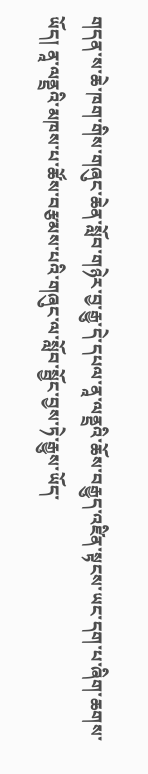གདན་ས་ཆེ་ཁག་གིས་གཞུང་ཆེན་སློབ་གཉེར་བྱ་རྒྱུ་དེ་དཔལ་ནཱ་ལནྡྲའི་ཆོས་བརྒྱུད་འཛིན་སྟངས་ཡང་དག་པ་ཞིག་ཆགས་ཡོད། ནཱ་ལནྡྲའི་མཁས་པ་ཚོས་བརྩམས་པའི་གཞུང་ལ་སློབ་སྦྱོང་བྱས་ཏེ་རྒྱུས་ཡོད་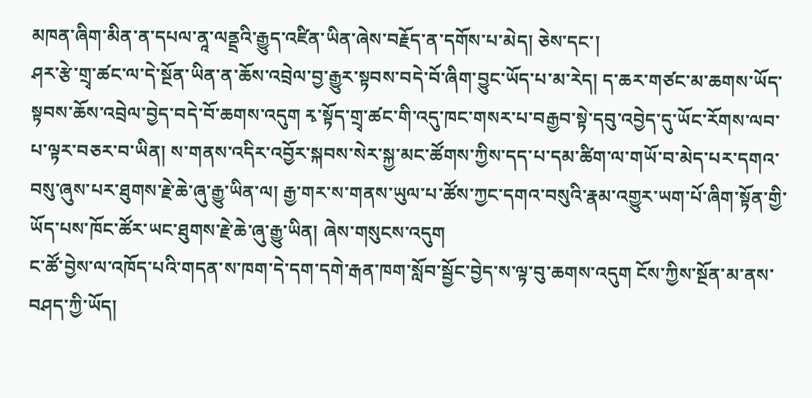མཁན་ཞིག་མིན་ན་དཔལ་ནཱ་ལནྡྲའི་རྒྱུད་འཛིན་ཡིན་ཞེས་བརྗོད་ན་དགོས་པ་མེད། ཅེས་དང་།
ཤར་རྩེ་གྲྭ་ཚང་ལ་དེ་སྔོན་ཡིན་ན་ཆོས་འབྲེལ་བྱ་རྒྱུར་སྟབས་བདེ་བོ་ཞིག་བྱུང་ཡོད་པ་མ་རེད། ད་ཆར་གཙང་མ་ཆགས་ཡོད་སྟབས་ཆོས་འབྲེལ་བྱེད་བདེ་བོ་ཆགས་འདུག རྭ་སྟོད་གྲྭ་ཚང་གི་འདུ་ཁང་གསར་པ་བརྒྱབ་སྟེ་དབུ་འབྱེད་དུ་ཡོང་རོགས་ལབ་པ་ལྟར་བཅར་བ་ཡིན། ས་གནས་འདིར་འབྱོར་སྐབས་སེར་སྐྱ་མང་ཚོགས་ཀྱིས་དད་པ་དམ་ཚིག་ལ་གཡོ་བ་མེད་པར་དགའ་བསུ་ཞུས་པར་ཐུགས་རྗེ་ཆེ་ཞུ་རྒྱུ་ཡིན་ལ། རྒྱ་གར་ས་གནས་ཡུལ་པ་ཚོས་ཀྱང་དགའ་བསུའི་རྣམ་འགྱུར་ཡག་པོ་ཞིག་སྟོན་གྱི་ཡོད་པས་ཁོང་ཚོར་ཡང་ཐུགས་རྗེ་ཆེ་ཞུ་རྒྱུ་ཡིན། ཞེས་གསུངས་འདུག
ང་ཚོ་བྱེས་ལ་འཁོད་པའི་གདན་ས་ཁག་དེ་དག་དགེ་རྒན་ཁག་སློབ་སྦྱོང་བྱེད་ས་ལྟ་བུ་ཆགས་འདུག ངོས་ཀྱིས་སྔོན་མ་ནས་བཤད་ཀྱི་ཡོད།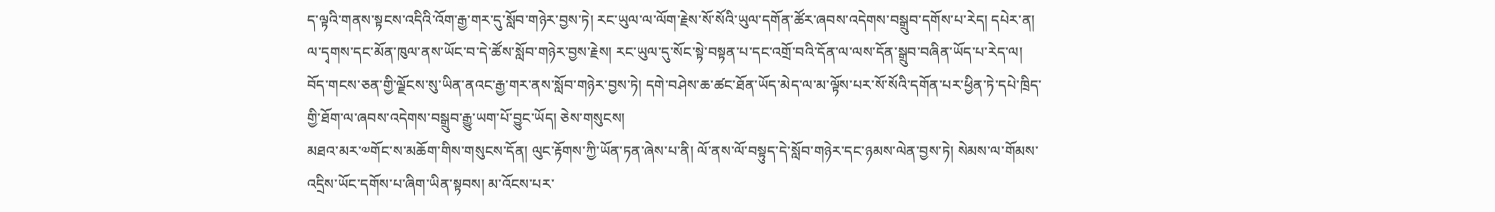ད་ལྟའི་གནས་སྟངས་འདིའི་འོག་རྒྱ་གར་དུ་སློབ་གཉེར་བྱས་ཏེ། རང་ཡུལ་ལ་ལོག་རྗེས་སོ་སོའི་ཡུལ་དགོན་ཚོར་ཞབས་འདེགས་བསྒྲུབ་དགོས་པ་རེད། དཔེར་ན། ལ་དྭགས་དང་མོན་ཁུལ་ནས་ཡོང་བ་དེ་ཚོས་སློབ་གཉེར་བྱས་རྗེས། རང་ཡུལ་དུ་སོང་སྟེ་བསྟན་པ་དང་འགྲོ་བའི་དོན་ལ་ལས་དོན་སྒྲུབ་བཞིན་ཡོད་པ་རེད་ལ། བོད་གངས་ཅན་གྱི་ལྗོངས་སུ་ཡིན་ནའང་རྒྱ་གར་ནས་སློབ་གཉེར་བྱས་ཏེ། དགེ་བཤེས་ཆ་ཚང་ཐོན་ཡོད་མེད་ལ་མ་ལྟོས་པར་སོ་སོའི་དགོན་པར་ཕྱིན་ཏེ་དཔེ་ཁྲིད་གྱི་ཐོག་ལ་ཞབས་འདེགས་བསྒྲུབ་རྒྱུ་ཡག་པོ་བྱུང་ཡོད། ཅེས་གསུངས།
མཐའ་མར་༧གོང་ས་མཆོག་གིས་གསུངས་དོན། ལུང་རྟོགས་ཀྱི་ཡོན་ཏན་ཞེས་པ་ནི། ལོ་ནས་ལོ་བསྟུད་དེ་སློབ་གཉེར་དང་ཉམས་ལེན་བྱས་ཏེ། སེམས་ལ་གོམས་འདྲིས་ཡོང་དགོས་པ་ཞིག་ཡིན་སྟབས། མ་འོངས་པར་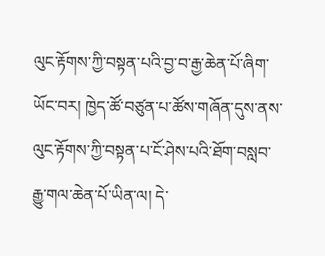ལུང་རྟོགས་ཀྱི་བསྟན་པའི་བྱ་བ་རྒྱ་ཆེན་པོ་ཞིག་ཡོང་བར། ཁྱེད་ཚོ་བཙུན་པ་ཚོས་གཞོན་དུས་ནས་ལུང་རྟོགས་ཀྱི་བསྟན་པ་ངོ་ཤེས་པའི་ཐོག་བསླབ་རྒྱུ་གལ་ཆེན་པོ་ཡིན་ལ། དེ་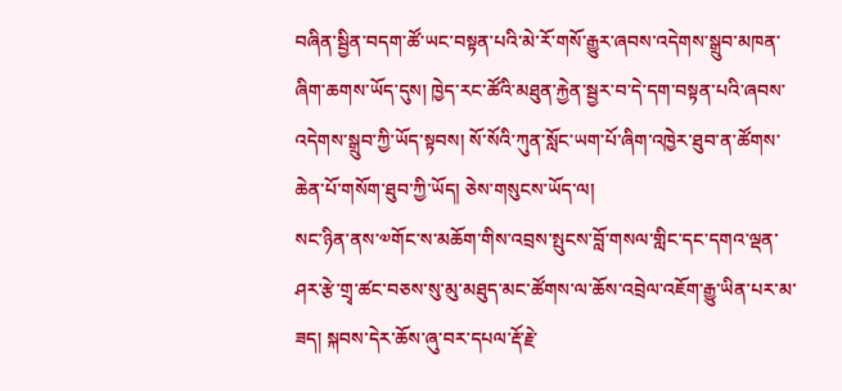བཞིན་སྦྱིན་བདག་ཚོ་ཡང་བསྟན་པའི་མེ་རོ་གསོ་རྒྱུར་ཞབས་འདེགས་སྒྲུབ་མཁན་ཞིག་ཆགས་ཡོད་དུས། ཁྱེད་རང་ཚོའི་མཐུན་རྐྱེན་སྦྱར་བ་དེ་དག་བསྟན་པའི་ཞབས་འདེགས་སྒྲུབ་ཀྱི་ཡོད་སྟབས། སོ་སོའི་ཀུན་སློང་ཡག་པོ་ཞིག་འཁྱེར་ཐུབ་ན་ཚོགས་ཆེན་པོ་གསོག་ཐུབ་ཀྱི་ཡོད། ཅེས་གསུངས་ཡོད་ལ།
སང་ཉིན་ནས་༧གོང་ས་མཆོག་གིས་འབྲས་སྤུངས་བློ་གསལ་གླིང་དང་དགའ་ལྡན་ཤར་རྩེ་གྲྭ་ཚང་བཅས་སུ་མུ་མཐུད་མང་ཚོགས་ལ་ཆོས་འབྲེལ་འཇོག་རྒྱུ་ཡིན་པར་མ་ཟད། སྐབས་དེར་ཆོས་ཞུ་བར་དཔལ་རྡོ་རྗེ་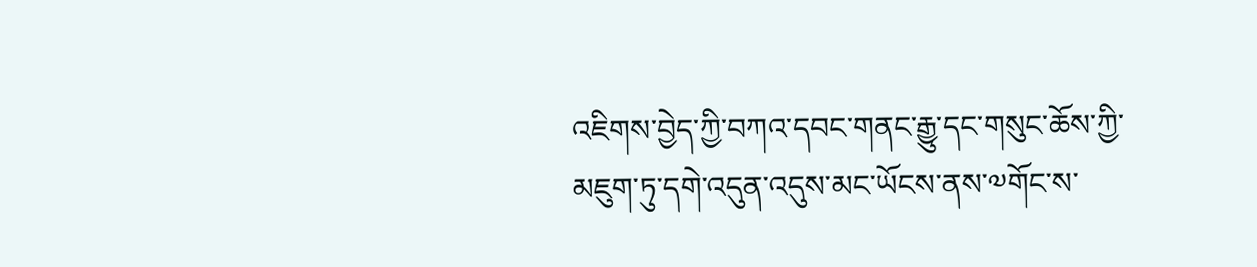འཇིགས་བྱེད་ཀྱི་བཀའ་དབང་གནང་རྒྱུ་དང་གསུང་ཆོས་ཀྱི་མཇུག་ཏུ་དགེ་འདུན་འདུས་མང་ཡོངས་ནས་༧གོང་ས་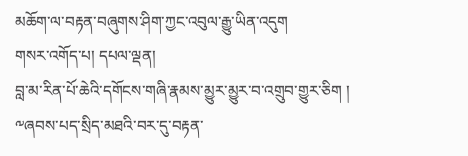མཆོག་ལ་བརྟན་བཞུགས་ཤིག་ཀྱང་འབུལ་རྒྱུ་ཡིན་འདུག
གསར་འགོད་པ། དཔལ་ལྡན།
བླ་མ་རིན་པོ་ཆེའི་དགོངས་གཞི་རྣམས་མྱུར་མྱུར་བ་འགྲུབ་གྱུར་ཅིག །
༸ཞབས་པད་སྲིད་མཐའི་བར་དུ་བརྟན་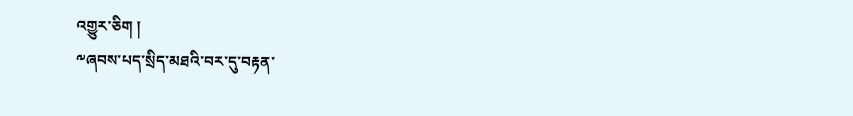འགྱུར་ཅིག །
༸ཞབས་པད་སྲིད་མཐའི་བར་དུ་བརྟན་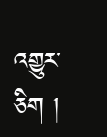འགྱུར་ཅིག །